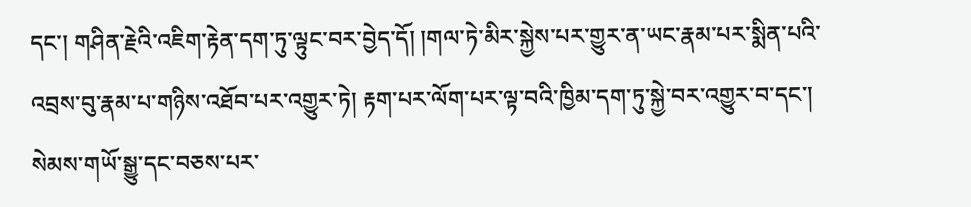དང་། གཤིན་རྗེའི་འཇིག་རྟེན་དག་ཏུ་ལྟུང་བར་བྱེད་དོ། །གལ་ཏེ་མིར་སྐྱེས་པར་གྱུར་ན་ཡང་རྣམ་པར་སྨིན་པའི་འབྲས་བུ་རྣམ་པ་གཉིས་འཐོབ་པར་འགྱུར་ཏེ། རྟག་པར་ལོག་པར་ལྟ་བའི་ཁྱིམ་དག་ཏུ་སྐྱེ་བར་འགྱུར་བ་དང་། སེམས་གཡོ་སྒྱུ་དང་བཅས་པར་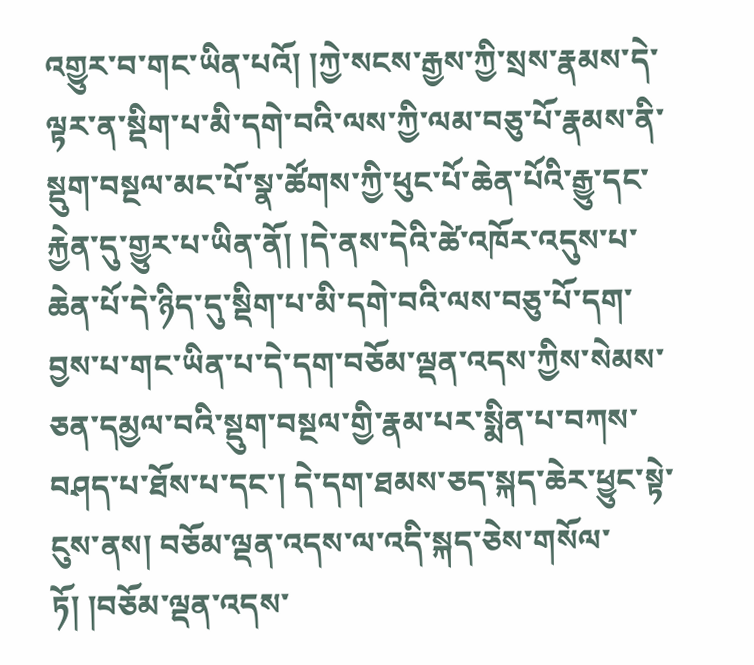འགྱུར་བ་གང་ཡིན་པའོ། །ཀྱེ་སངས་རྒྱས་ཀྱི་སྲས་རྣམས་དེ་ལྟར་ན་སྡིག་པ་མི་དགེ་བའི་ལས་ཀྱི་ལམ་བཅུ་པོ་རྣམས་ནི་སྡུག་བསྔལ་མང་པོ་སྣ་ཚོགས་ཀྱི་ཕུང་པོ་ཆེན་པོའི་རྒྱུ་དང་རྐྱེན་དུ་གྱུར་པ་ཡིན་ནོ། །དེ་ནས་དེའི་ཚེ་འཁོར་འདུས་པ་ཆེན་པོ་དེ་ཉིད་དུ་སྡིག་པ་མི་དགེ་བའི་ལས་བཅུ་པོ་དག་བྱས་པ་གང་ཡིན་པ་དེ་དག་བཅོམ་ལྡན་འདས་ཀྱིས་སེམས་ཅན་དམྱལ་བའི་སྡུག་བསྔལ་གྱི་རྣམ་པར་སྨིན་པ་བཀས་བཤད་པ་ཐོས་པ་དང་། དེ་དག་ཐམས་ཅད་སྐད་ཆེར་ཕྱུང་སྟེ་ངུས་ནས། བཅོམ་ལྡན་འདས་ལ་འདི་སྐད་ཅེས་གསོལ་ཏོ། །བཅོམ་ལྡན་འདས་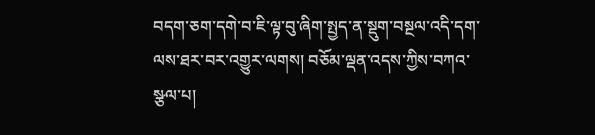བདག་ཅག་དགེ་བ་ཇི་ལྟ་བུ་ཞིག་སྤྱད་ན་སྡུག་བསྔལ་འདི་དག་ལས་ཐར་བར་འགྱུར་ལགས། བཅོམ་ལྡན་འདས་ཀྱིས་བཀའ་སྩལ་པ།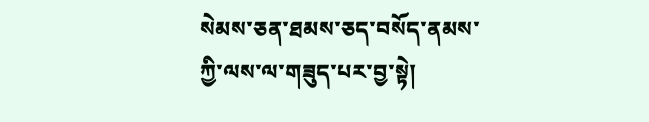སེམས་ཅན་ཐམས་ཅད་བསོད་ནམས་ཀྱི་ལས་ལ་གཟུད་པར་བྱ་སྟེ།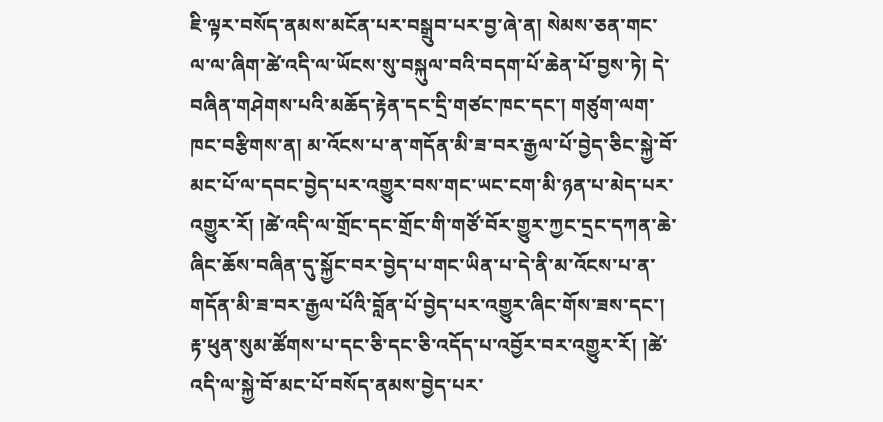ཇི་ལྟར་བསོད་ནམས་མངོན་པར་བསྒྲུབ་པར་བྱ་ཞེ་ན། སེམས་ཅན་གང་ལ་ལ་ཞིག་ཚེ་འདི་ལ་ཡོངས་སུ་བསྐུལ་བའི་བདག་པོ་ཆེན་པོ་བྱས་ཏེ། དེ་བཞིན་གཤེགས་པའི་མཆོད་རྟེན་དང་དྲི་གཙང་ཁང་དང་། གཙུག་ལག་ཁང་བརྩིགས་ན། མ་འོངས་པ་ན་གདོན་མི་ཟ་བར་རྒྱལ་པོ་བྱེད་ཅིང་སྐྱེ་བོ་མང་པོ་ལ་དབང་བྱེད་པར་འགྱུར་བས་གང་ཡང་ངག་མི་ཉན་པ་མེད་པར་འགྱུར་རོ། །ཚེ་འདི་ལ་གྲོང་དང་གྲོང་གི་གཙོ་བོར་གྱུར་ཀྱང་དྲང་དཀན་ཆེ་ཞིང་ཆོས་བཞིན་དུ་སྐྱོང་བར་བྱེད་པ་གང་ཡིན་པ་དེ་ནི་མ་འོངས་པ་ན་གདོན་མི་ཟ་བར་རྒྱལ་པོའི་བློན་པོ་བྱེད་པར་འགྱུར་ཞིང་གོས་ཟས་དང་། རྟ་ཕུན་སུམ་ཚོགས་པ་དང་ཅི་དང་ཅི་འདོད་པ་འབྱོར་བར་འགྱུར་རོ། །ཚེ་འདི་ལ་སྐྱེ་བོ་མང་པོ་བསོད་ནམས་བྱེད་པར་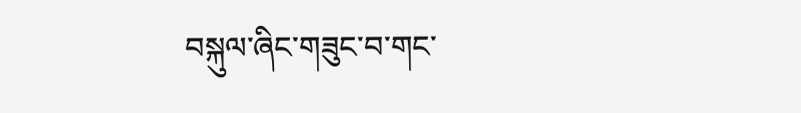བསྐུལ་ཞིང་གཟུང་བ་གང་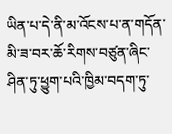ཡིན་པ་དེ་ནི་མ་འོངས་པ་ན་གདོན་མི་ཟ་བར་ཆོ་རིགས་བཙུན་ཞིང་ཤིན་ཏུ་ཕྱུག་པའི་ཁྱིམ་བདག་ཏུ་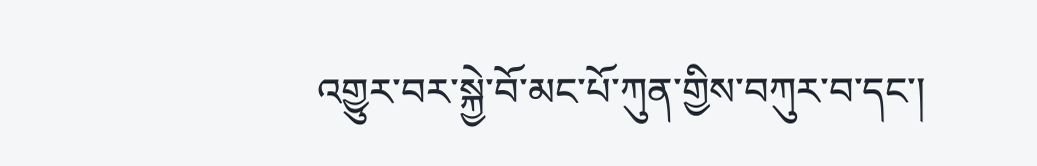འགྱུར་བར་སྐྱེ་བོ་མང་པོ་ཀུན་གྱིས་བཀུར་བ་དང་།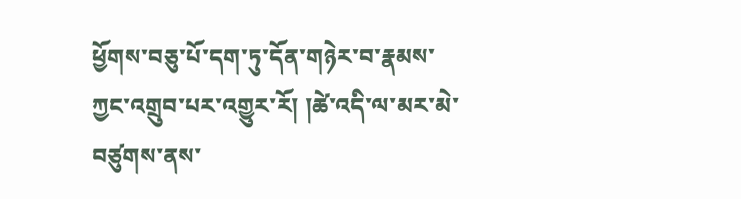ཕྱོགས་བཅུ་པོ་དག་ཏུ་དོན་གཉེར་བ་རྣམས་ཀྱང་འགྲུབ་པར་འགྱུར་རོ། །ཚེ་འདི་ལ་མར་མེ་བཙུགས་ནས་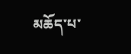མཆོད་པ་